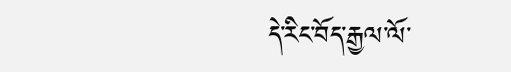དེ་རིང་བོད་རྒྱལ་ལོ་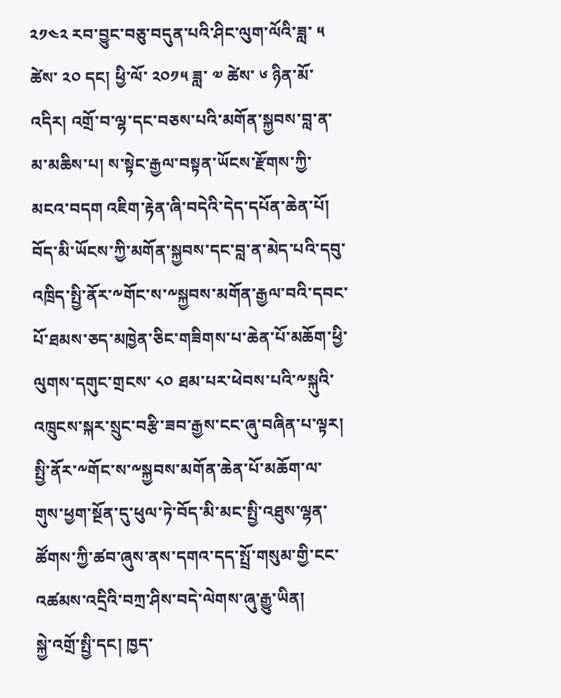༢༡༤༢ རབ་བྱུང་བཅུ་བདུན་པའི་ཤིང་ལུག་ལོའི་ཟླ་ ༥ ཚེས་ ༢༠ དང། ཕྱི་ལོ་ ༢༠༡༥ ཟླ་ ༧ ཚེས་ ༦ ཉིན་མོ་འདིར། འགྲོ་བ་ལྷ་དང་བཅས་པའི་མགོན་སྐྱབས་བླ་ན་མ་མཆིས་པ། ས་སྟེང་རྒྱལ་བསྟན་ཡོངས་རྫོགས་ཀྱི་མངའ་བདག འཇིག་རྟེན་ཞི་བདེའི་དེད་དཔོན་ཆེན་པོ། བོད་མི་ཡོངས་ཀྱི་མགོན་སྐྱབས་དང་བླ་ན་མེད་པའི་དབུ་འཁྲིད་སྤྱི་ནོར་༸གོང་ས་༸སྐྱབས་མགོན་རྒྱལ་བའི་དབང་པོ་ཐམས་ཅད་མཁྱེན་ཅིང་གཟིགས་པ་ཆེན་པོ་མཆོག་ཕྱི་ལུགས་དགུང་གྲངས་ ༨༠ ཐམ་པར་ཕེབས་པའི་༸སྐུའི་འཁྲུངས་སྐར་སྲུང་བརྩི་ཟབ་རྒྱས་ངང་ཞུ་བཞིན་པ་ལྟར། སྤྱི་ནོར་༸གོང་ས་༸སྐྱབས་མགོན་ཆེན་པོ་མཆོག་ལ་གུས་ཕྱག་སྔོན་དུ་ཕུལ་ཏེ་བོད་མི་མང་སྤྱི་འཐུས་ལྷན་ཚོགས་ཀྱི་ཚབ་ཞུས་ནས་དགའ་དད་སྤྲོ་གསུམ་གྱི་ངང་འཚམས་འདྲིའི་བཀྲ་ཤིས་བདེ་ལེགས་ཞུ་རྒྱུ་ཡིན།
སྐྱེ་འགྲོ་སྤྱི་དང། ཁྱད་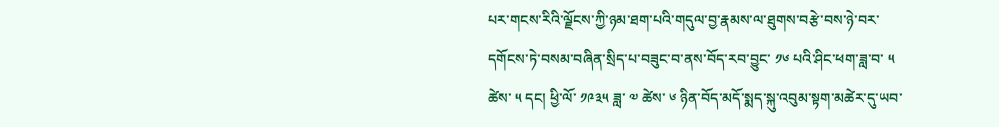པར་གངས་རིའི་ལྗོངས་ཀྱི་ཉམ་ཐག་པའི་གདུལ་བྱ་རྣམས་ལ་ཐུགས་བརྩེ་བས་ཉེ་བར་དགོངས་ཏེ་བསམ་བཞིན་སྲིད་པ་བཟུང་བ་ནས་བོད་རབ་བྱུང་ ༡༦ པའི་ཤིང་ཕག་ཟླ་བ་ ༥ ཚེས་ ༥ དང། ཕྱི་ལོ་ ༡༩༣༥ ཟླ་ ༧ ཚེས་ ༦ ཉིན་བོད་མདོ་སྨད་སྐུ་འབུམ་སྟག་མཚེར་དུ་ཡབ་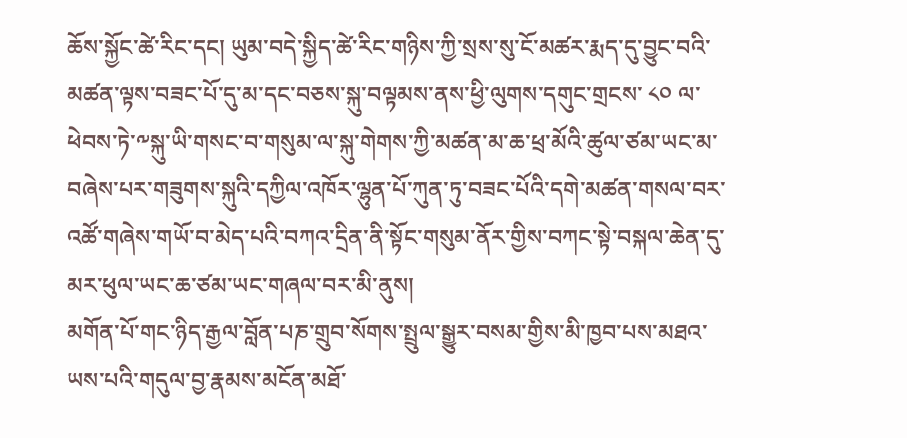ཆོས་སྐྱོང་ཚེ་རིང་དང། ཡུམ་བདེ་སྐྱིད་ཚེ་རིང་གཉིས་ཀྱི་སྲས་སུ་ངོ་མཚར་རྨད་དུ་བྱུང་བའི་མཚན་ལྟས་བཟང་པོ་དུ་མ་དང་བཅས་སྐུ་བལྟམས་ནས་ཕྱི་ལུགས་དགུང་གྲངས་ ༨༠ ལ་ཕེབས་ཏེ་༸སྐུ་ཡི་གསང་བ་གསུམ་ལ་སྐུ་གེགས་ཀྱི་མཚན་མ་ཆ་ཕྲ་མོའི་ཚུལ་ཙམ་ཡང་མ་བཞེས་པར་གཟུགས་སྐུའི་དཀྱིལ་འཁོར་ལྷུན་པོ་ཀུན་ཏུ་བཟང་པོའི་དགེ་མཚན་གསལ་བར་འཚོ་གཞེས་གཡོ་བ་མེད་པའི་བཀའ་དྲིན་ནི་སྟོང་གསུམ་ནོར་གྱིས་བཀང་སྟེ་བསྐལ་ཆེན་དུ་མར་ཕུལ་ཡང་ཆ་ཙམ་ཡང་གཞལ་བར་མི་ནུས།
མགོན་པོ་གང་ཉིད་རྒྱལ་བློན་པཎ་གྲུབ་སོགས་སྤྲུལ་སྒྱུར་བསམ་གྱིས་མི་ཁྱབ་པས་མཐའ་ཡས་པའི་གདུལ་བྱ་རྣམས་མངོན་མཐོ་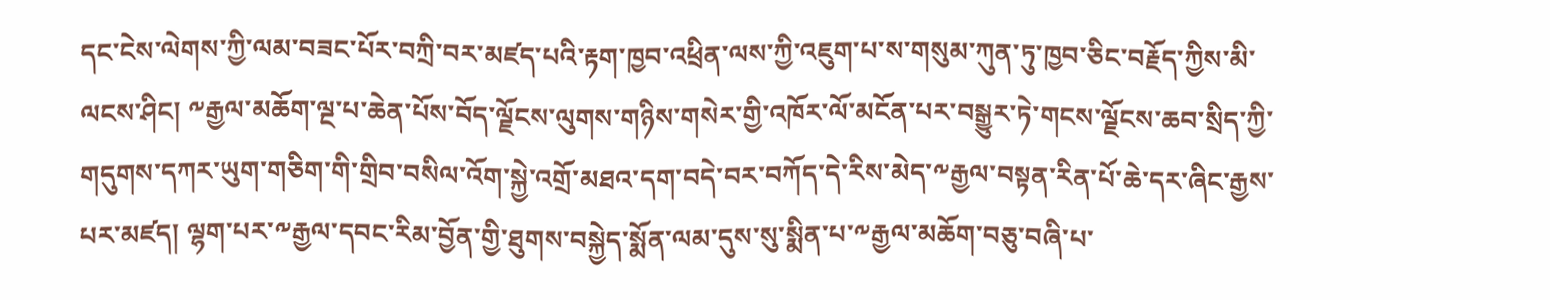དང་ངེས་ལེགས་ཀྱི་ལམ་བཟང་པོར་བཀྲི་བར་མཛད་པའི་རྟག་ཁྱབ་འཕྲིན་ལས་ཀྱི་འཇུག་པ་ས་གསུམ་ཀུན་ཏུ་ཁྱབ་ཅིང་བརྗོད་ཀྱིས་མི་ལངས་ཤིང། ༸རྒྱལ་མཆོག་ལྔ་པ་ཆེན་པོས་བོད་ལྗོངས་ལུགས་གཉིས་གསེར་གྱི་འཁོར་ལོ་མངོན་པར་བསྒྱུར་ཏེ་གངས་ལྗོངས་ཆབ་སྲིད་ཀྱི་གདུགས་དཀར་ཡུག་གཅིག་གི་གྲིབ་བསིལ་འོག་སྐྱེ་འགྲོ་མཐའ་དག་བདེ་བར་བཀོད་དེ་རིས་མེད་༸རྒྱལ་བསྟན་རིན་པོ་ཆེ་དར་ཞིང་རྒྱས་པར་མཛད། ལྷག་པར་༸རྒྱལ་དབང་རིམ་བྱོན་གྱི་ཐུགས་བསྐྱེད་སྨོན་ལམ་དུས་སུ་སྨིན་པ་༸རྒྱལ་མཆོག་བཅུ་བཞི་པ་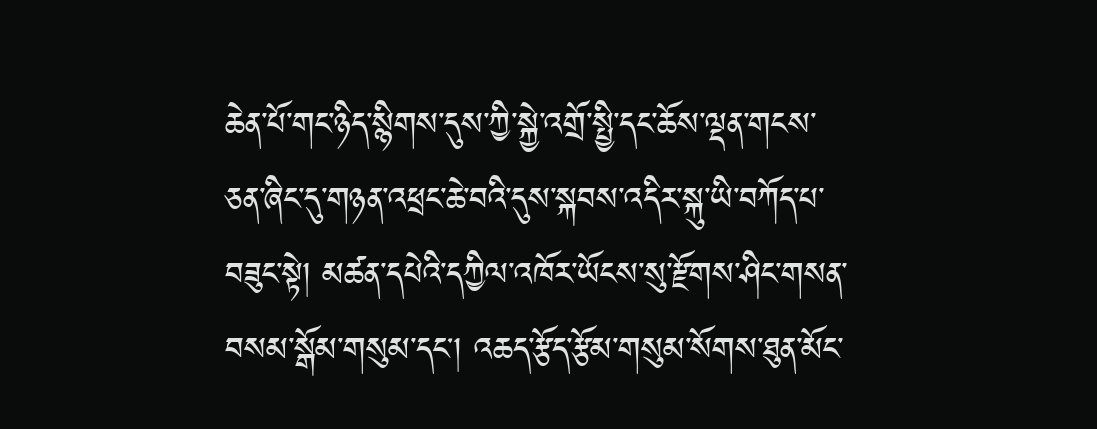ཆེན་པོ་གང་ཉིད་སྙིགས་དུས་ཀྱི་སྐྱེ་འགྲོ་སྤྱི་དང་ཆོས་ལྡན་གངས་ཅན་ཞིང་དུ་གཉན་འཕྲང་ཆེ་བའི་དུས་སྐབས་འདིར་སྐུ་ཡི་བཀོད་པ་བཟུང་སྟེ། མཚན་དཔེའི་དཀྱིལ་འཁོར་ཡོངས་སུ་རྫོགས་ཤིང་གསན་བསམ་སྒོམ་གསུམ་དང། འཆད་རྩོད་རྩོམ་གསུམ་སོགས་ཐུན་མོང་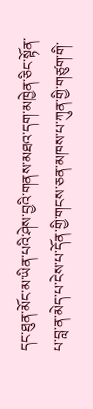དང་ཐུན་མོང་མ་ཡིན་པའི་ཤེས་བྱའི་གནས་མཐའ་དག་མཁྱེན་ཅིང་སྟོན་པ་བླ་ན་མེད་པ་ངེས་པ་དོན་གྱི་གངས་ཅན་མཁས་པ་ཀུན་གྱི་གཙུག་གི་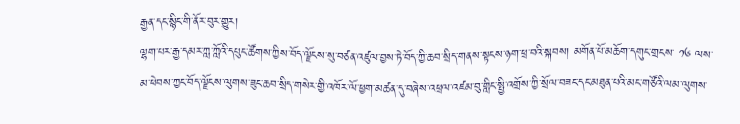རྒྱན་དང་སྙིང་གི་ནོར་བུར་གྱུར།
ལྷག་པར་རྒྱ་དམར་ཀླ་ཀློའི་དཔུང་ཚོགས་ཀྱིས་བོད་ལྗོངས་སུ་བཙན་འཛུལ་བྱས་ཏེ་བོད་ཀྱི་ཆབ་སྲིད་གནས་སྟངས་ཉག་ཕྲ་བའི་སྐབས། མགོན་པོ་མཆོག་དགུང་གྲངས་ ༡༦ ལས་མ་ཕེབས་ཀྱང་བོད་ལྗོངས་ལུགས་ཟུང་ཆབ་སྲིད་གསེར་གྱི་འཁོར་ལོ་ཕྱག་མཚན་དུ་བཞེས་འཕྲལ་འཛམ་བུ་གླིང་སྤྱི་འགྲོས་ཀྱི་སྲོལ་བཟང་དང་མཐུན་པའི་མང་གཙོའི་ལམ་ལུགས་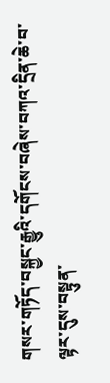གསར་གཏོད་བསྐྱང་རྒྱུའི་དགོངས་བཞེས་བཀའ་དྲིན་ཆེ་བ་ལྟར་དུས་བསྟུན་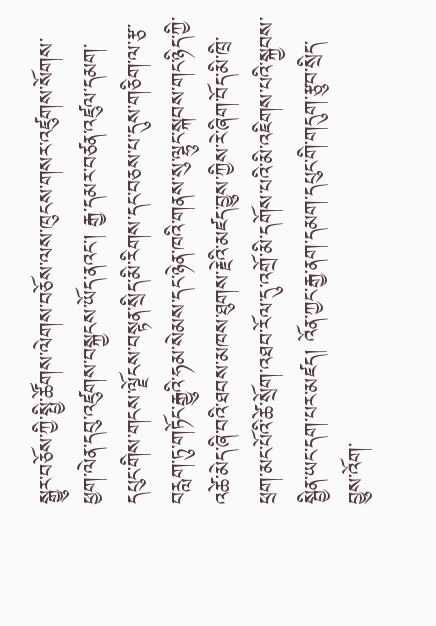སྒྱུར་བཅོས་ཀྱི་སྤྱི་ཚོགས་ལེགས་བཅོས་ལས་ཁུངས་གསར་འཛུགས་སོགས་ཕྱག་ལེན་དབུ་འཛུགས་བསྐྱངས་ཡོད་ནའང་། རྒྱ་དམར་བཙན་འཛུལ་དམག་དཔུང་གིས་གངས་ལྗོངས་བསྟན་སྲིད་མི་རིགས་དང་བཅས་པ་དུས་གཅིག་ལ་རྩ་བརླག་ཏུ་གཏོང་རྒྱུའི་ཧམ་སེམས་དང་ཉེན་ཁའི་གནས་སུ་ལྷུང་སྐབས་གང་ཉིད་ཀྱི་འཚེ་མེད་ཞི་བའི་ཐབས་མཁས་ཐུགས་རྗེའི་མཛད་བྱུས་ཀྱིས་རེ་ཞིག་བོད་མི་ཁྲི་ཕྲག་མང་པོའི་ཚེ་སྲོག་འཐབ་རོལ་དུ་འགྲོ་མི་དགོས་པའི་མི་འཇིགས་པའི་སྐྱབས་སྦྱིན་ཡང་དག་པར་མཛད། འོན་ཀྱང་རྒྱ་ནག་དམག་དཔུང་གི་གདུག་རྩུབ་སྲིད་བྱུས་འོག་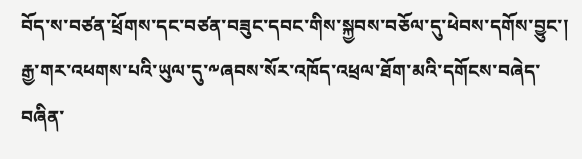བོད་ས་བཙན་ཕྲོགས་དང་བཙན་བཟུང་དབང་གིས་སྐྱབས་བཅོལ་དུ་ཕེབས་དགོས་བྱུང་།
རྒྱ་གར་འཕགས་པའི་ཡུལ་དུ་༸ཞབས་སོར་འཁོད་འཕྲལ་ཐོག་མའི་དགོངས་བཞེད་བཞིན་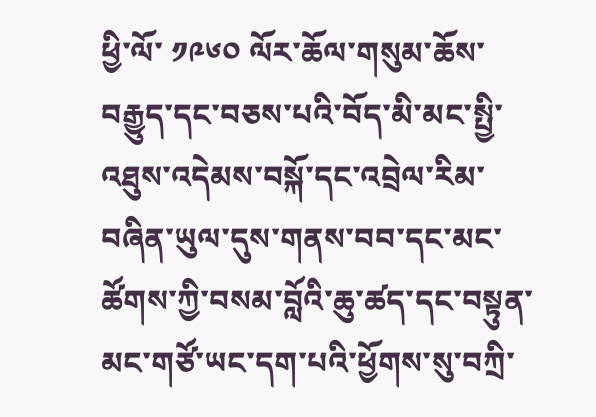ཕྱི་ལོ་ ༡༩༦༠ ལོར་ཆོལ་གསུམ་ཆོས་བརྒྱུད་དང་བཅས་པའི་བོད་མི་མང་སྤྱི་འཐུས་འདེམས་བསྐོ་དང་འབྲེལ་རིམ་བཞིན་ཡུལ་དུས་གནས་བབ་དང་མང་ཚོགས་ཀྱི་བསམ་བློའི་ཆུ་ཚད་དང་བསྟུན་མང་གཙོ་ཡང་དག་པའི་ཕྱོགས་སུ་བཀྲི་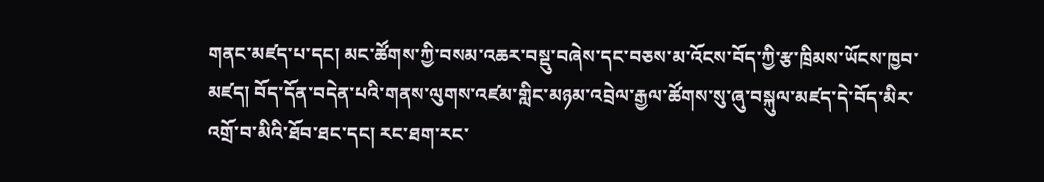གནང་མཛད་པ་དང། མང་ཚོགས་ཀྱི་བསམ་འཆར་བསྡུ་བཞེས་དང་བཅས་མ་འོངས་བོད་ཀྱི་རྩ་ཁྲིམས་ཡོངས་ཁྱབ་མཛད། བོད་དོན་བདེན་པའི་གནས་ལུགས་འཛམ་གླིང་མཉམ་འབྲེལ་རྒྱལ་ཚོགས་སུ་ཞུ་བསྐུལ་མཛད་དེ་བོད་མིར་འགྲོ་བ་མིའི་ཐོབ་ཐང་དང། རང་ཐག་རང་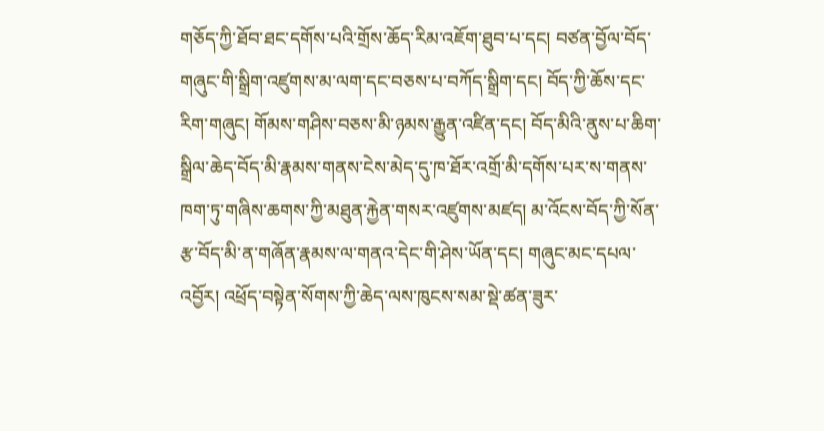གཅོད་ཀྱི་ཐོབ་ཐང་དགོས་པའི་གྲོས་ཆོད་རིམ་འཇོག་ཐུབ་པ་དང། བཙན་བྱོལ་བོད་གཞུང་གི་སྒྲིག་འཛུགས་མ་ལག་དང་བཅས་པ་བཀོད་སྒྲིག་དང། བོད་ཀྱི་ཆོས་དང་རིག་གཞུང། གོམས་གཤིས་བཅས་མི་ཉམས་རྒྱུན་འཛིན་དང། བོད་མིའི་ནུས་པ་ཆིག་སྒྲིལ་ཆེད་བོད་མི་རྣམས་གནས་ངེས་མེད་དུ་ཁ་ཐོར་འགྲོ་མི་དགོས་པར་ས་གནས་ཁག་ཏུ་གཞིས་ཆགས་ཀྱི་མཐུན་རྐྱེན་གསར་འཛུགས་མཛད། མ་འོངས་བོད་ཀྱི་སོན་རྩ་བོད་མི་ན་གཞོན་རྣམས་ལ་གནའ་དེང་གི་ཤེས་ཡོན་དང། གཞུང་མང་དཔལ་འབྱོར། འཕྲོད་བསྟེན་སོགས་ཀྱི་ཆེད་ལས་ཁུངས་སམ་སྡེ་ཚན་ཟུར་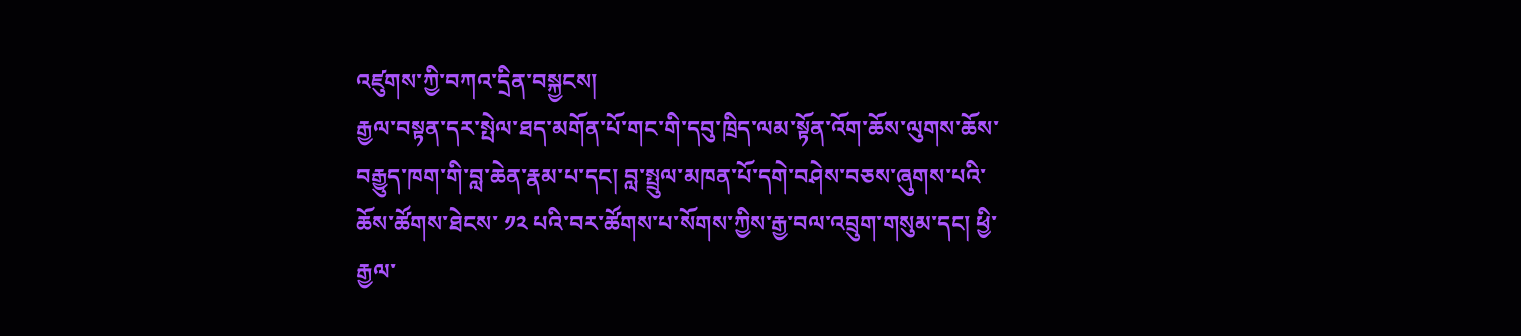འཛུགས་ཀྱི་བཀའ་དྲིན་བསྐྱངས།
རྒྱལ་བསྟན་དར་སྤེལ་ཐད་མགོན་པོ་གང་གི་དབུ་ཁྲིད་ལམ་སྟོན་འོག་ཆོས་ལུགས་ཆོས་བརྒྱུད་ཁག་གི་བླ་ཆེན་རྣམ་པ་དང། བླ་སྤྲུལ་མཁན་པོ་དགེ་བཤེས་བཅས་ཞུགས་པའི་ཆོས་ཚོགས་ཐེངས་ ༡༢ པའི་བར་ཚོགས་པ་སོགས་ཀྱིས་རྒྱ་བལ་འབྲུག་གསུམ་དང། ཕྱི་རྒྱལ་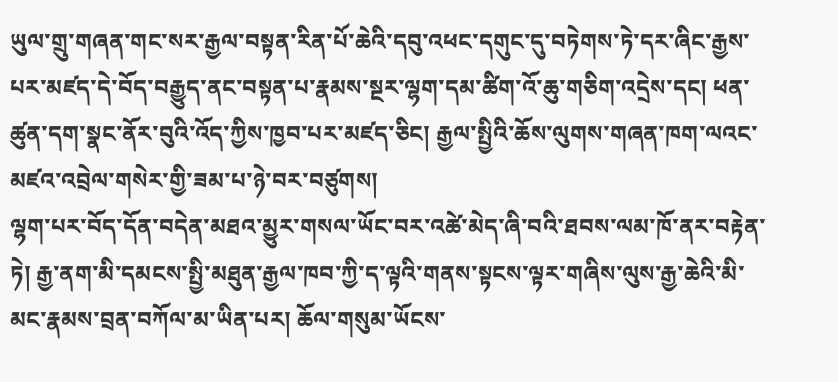ཡུལ་གྲུ་གཞན་གང་སར་རྒྱལ་བསྟན་རིན་པོ་ཆེའི་དབུ་འཕང་དགུང་དུ་བཏེགས་ཏེ་དར་ཞིང་རྒྱས་པར་མཛད་དེ་བོད་བརྒྱུད་ནང་བསྟན་པ་རྣམས་སྔར་ལྷག་དམ་ཚིག་འོ་ཆུ་གཅིག་འདྲེས་དང། ཕན་ཚུན་དག་སྣང་ནོར་བུའི་འོད་ཀྱིས་ཁྱབ་པར་མཛད་ཅིང། རྒྱལ་སྤྱིའི་ཆོས་ལུགས་གཞན་ཁག་ལའང་མཛའ་འབྲེལ་གསེར་གྱི་ཟམ་པ་ཉེ་བར་བཙུགས།
ལྷག་པར་བོད་དོན་བདེན་མཐའ་མྱུར་གསལ་ཡོང་བར་འཚེ་མེད་ཞི་བའི་ཐབས་ལམ་ཁོ་ནར་བརྟེན་ཏེ། རྒྱ་ནག་མི་དམངས་སྤྱི་མཐུན་རྒྱལ་ཁབ་ཀྱི་ད་ལྟའི་གནས་སྟངས་ལྟར་གཞིས་ལུས་རྒྱ་ཆེའི་མི་མང་རྣམས་བྲན་བཀོལ་མ་ཡིན་པར། ཆོལ་གསུམ་ཡོངས་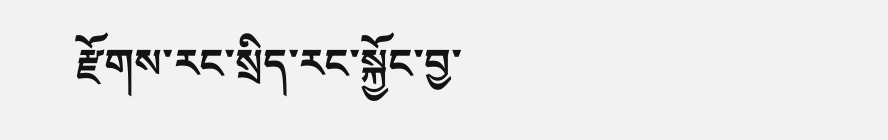རྫོགས་རང་སྲིད་རང་སྐྱོང་བྱ་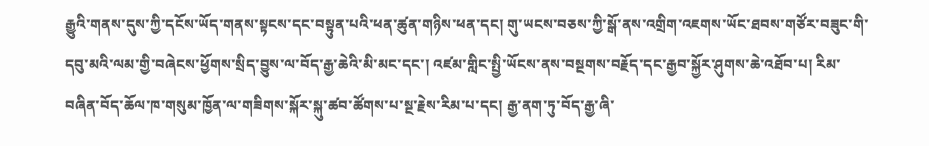རྒྱུའི་གནས་དུས་ཀྱི་དངོས་ཡོད་གནས་སྟངས་དང་བསྟུན་པའི་ཕན་ཚུན་གཉིས་ཕན་དང། གུ་ཡངས་བཅས་ཀྱི་སྒོ་ནས་འགྲིག་འཇགས་ཡོང་ཐབས་གཙོར་བཟུང་གི་དབུ་མའི་ལམ་གྱི་བཞེངས་ཕྱོགས་སྲིད་བྱུས་ལ་བོད་རྒྱ་ཆེའི་མི་མང་དང་། འཛམ་གླིང་སྤྱི་ཡོངས་ནས་བསྔགས་བརྗོད་དང་རྒྱབ་སྐྱོར་ཤུགས་ཆེ་འཐོབ་པ། རིམ་བཞིན་བོད་ཆོལ་ཁ་གསུམ་ཁྱོན་ལ་གཟིགས་སྐོར་སྐུ་ཚབ་ཚོགས་པ་སྔ་རྗེས་རིམ་པ་དང། རྒྱ་ནག་ཏུ་བོད་རྒྱ་ཞི་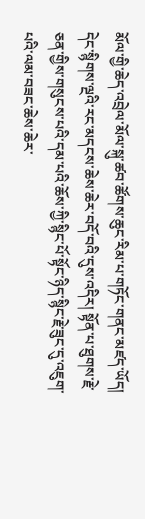མོལ་གྱི་ཆེད་འབྲེལ་མོལ་སྐུ་ཚབ་ཚོགས་ཆུང་རིམ་པ་གཏོང་གནང་མཛད་ཡོད།
དེང་སྙིགས་ལྔའི་རང་མདངས་ཆེས་ཆེར་བདོ་བའི་དུས་འདིར། སྟོན་པ་ཐུགས་རྗེ་ཅན་གྱིས་གསུངས་པའི་དམ་པའི་ཆོས་ཀྱི་སྙིང་པོ་སྟོང་ཉིད་སྙིང་རྗེ་ཟུང་དུ་འཇུག་པའི་ལམ་བཟང་ཆེས་ཆེར་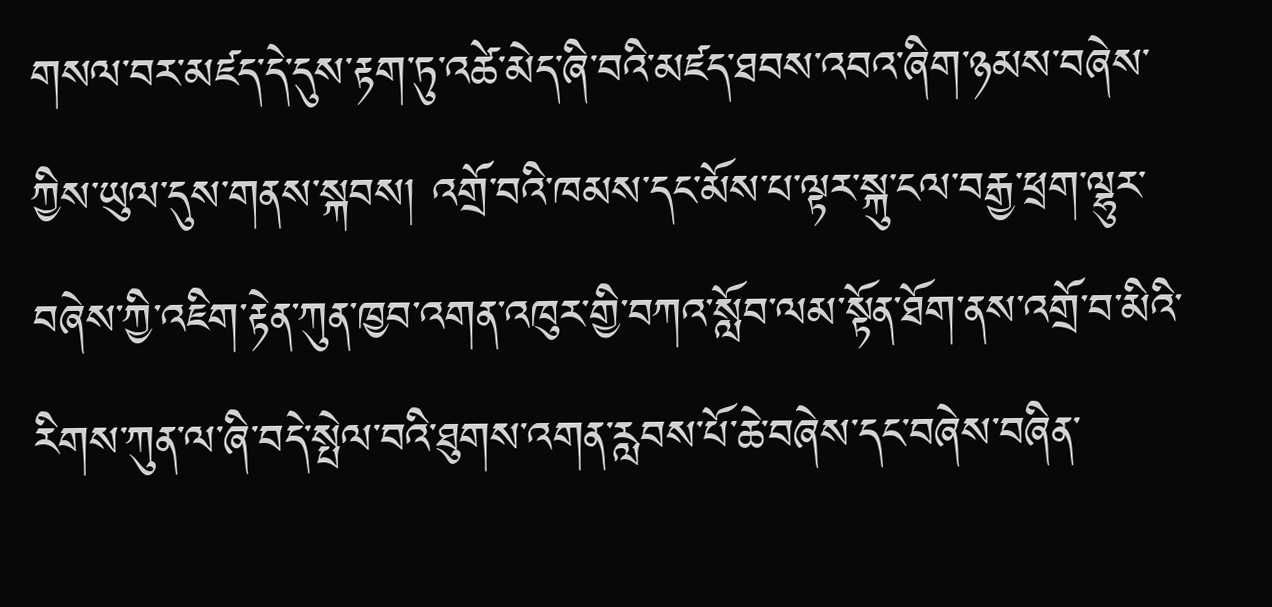གསལ་བར་མཛད་དེ་དུས་རྟག་ཏུ་འཚེ་མེད་ཞི་བའི་མཛད་ཐབས་འབའ་ཞིག་ཉམས་བཞེས་ཀྱིས་ཡུལ་དུས་གནས་སྐབས། འགྲོ་བའི་ཁམས་དང་མོས་པ་ལྟར་སྐུ་ངལ་བརྒྱ་ཕྲག་ལྷུར་བཞེས་ཀྱི་འཇིག་རྟེན་ཀུན་ཁྱབ་འགན་འཁུར་གྱི་བཀའ་སློབ་ལམ་སྟོན་ཐོག་ནས་འགྲོ་བ་མིའི་རིགས་ཀུན་ལ་ཞི་བདེ་སྤེལ་བའི་ཐུགས་འགན་རླབས་པོ་ཆེ་བཞེས་དང་བཞེས་བཞིན་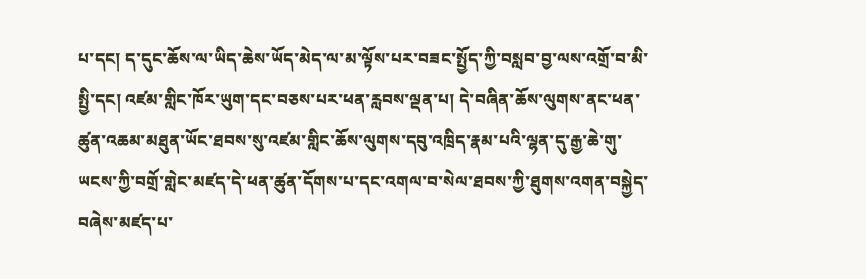པ་དང། ད་དུང་ཆོས་ལ་ཡིད་ཆེས་ཡོད་མེད་ལ་མ་ལྟོས་པར་བཟང་སྤྱོད་ཀྱི་བསླབ་བྱ་ལས་འགྲོ་བ་མི་སྤྱི་དང། འཛམ་གླིང་ཁོར་ཡུག་དང་བཅས་པར་ཕན་རླབས་ལྡན་པ། དེ་བཞིན་ཆོས་ལུགས་ནང་ཕན་ཚུན་འཆམ་མཐུན་ཡོང་ཐབས་སུ་འཛམ་གླིང་ཆོས་ལུགས་དབུ་འཁྲིད་རྣམ་པའི་ལྷན་དུ་རྒྱ་ཆེ་གུ་ཡངས་ཀྱི་བགྲོ་གླེང་མཛད་དེ་ཕན་ཚུན་དོགས་པ་དང་འགལ་བ་སེལ་ཐབས་ཀྱི་ཐུགས་འགན་བསྐྱེད་བཞེས་མཛད་པ་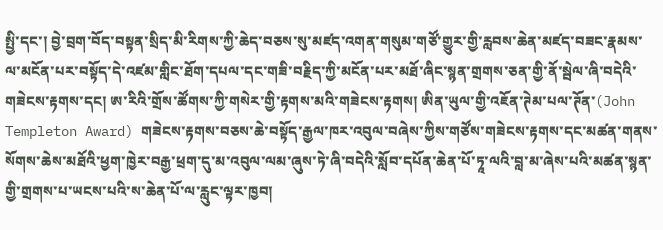སྤྱི་དང་། བྱེ་བྲག་བོད་བསྟན་སྲིད་མི་རིགས་ཀྱི་ཆེད་བཅས་སུ་མཛད་འགན་གསུམ་གཙོ་གྱུར་གྱི་རླབས་ཆེན་མཛད་བཟང་རྣམས་ལ་མངོན་པར་བསྟོད་དེ་འཛམ་གླིང་ཐོག་དཔལ་དང་གཟི་བརྗིད་ཀྱི་མངོན་པར་མཐོ་ཞིང་སྙན་གྲགས་ཅན་གྱི་ནོ་སྦེལ་ཞི་བདེའི་གཟེངས་རྟགས་དང། ཨ་རིའི་གྲོས་ཚོགས་ཀྱི་གསེར་གྱི་རྟགས་མའི་གཟེངས་རྟགས། ཨིན་ཡུལ་གྱི་འཇོན་ཊེམ་པལ་ཊོན་(John Templeton Award) གཟེངས་རྟགས་བཅས་ཆེ་བསྟོད་རྒྱལ་ཁར་འབུལ་བཞེས་ཀྱིས་གཙོས་གཟེངས་རྟགས་དང་མཚན་གནས་སོགས་ཆེས་མཐོའི་ཕྱག་ཁྱེར་བརྒྱ་ཕྲག་དུ་མ་འབུལ་ལམ་ཞུས་ཏེ་ཞི་བདེའི་སློབ་དཔོན་ཆེན་པོ་ཏཱ་ལའི་བླ་མ་ཞེས་པའི་མཚན་སྙན་གྱི་གྲགས་པ་ཡངས་པའི་ས་ཆེན་པོ་ལ་རླུང་ལྟར་ཁྱབ།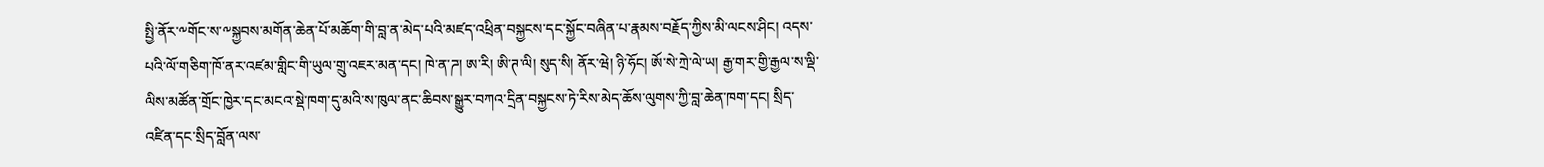སྤྱི་ནོར་༸གོང་ས་༸སྐྱབས་མགོན་ཆེན་པོ་མཆོག་གི་བླ་ན་མེད་པའི་མཛད་འཕྲིན་བསྐྱངས་དང་སྐྱོང་བཞིན་པ་རྣམས་བརྗོད་ཀྱིས་མི་ལངས་ཤིང། འདས་པའི་ལོ་གཅིག་ཁོ་ནར་འཛམ་གླིང་གི་ཡུལ་གྲུ་འཇར་མན་དང། ཁེ་ན་ཌ། ཨ་རི། ཨི་ཊ་ལི། སུད་སི། ནོར་ཝེ། ཉི་ཧོང། ཨོ་སེ་ཀྲེ་ལེ་ཡ། རྒྱ་གར་གྱི་རྒྱལ་ས་ལྡི་ལིས་མཚོན་གྲོང་ཁྱེར་དང་མངའ་སྡེ་ཁག་དུ་མའི་ས་ཁུལ་ནང་ཆིབས་སྒྱུར་བཀའ་དྲིན་བསྐྱངས་ཏེ་རིས་མེད་ཆོས་ལུགས་ཀྱི་བླ་ཆེན་ཁག་དང། སྲིད་འཛིན་དང་སྲིད་བློན་ལས་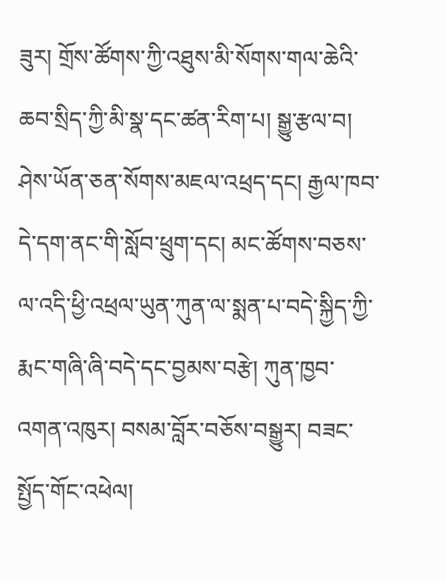ཟུར། གྲོས་ཚོགས་ཀྱི་འཐུས་མི་སོགས་གལ་ཆེའི་ཆབ་སྲིད་ཀྱི་མི་སྣ་དང་ཚན་རིག་པ། སྒྱུ་རྩལ་བ། ཤེས་ཡོན་ཅན་སོགས་མཇལ་འཕྲད་དང། རྒྱལ་ཁབ་དེ་དག་ནང་གི་སློབ་ཕྲུག་དང། མང་ཚོགས་བཅས་ལ་འདི་ཕྱི་འཕྲལ་ཡུན་ཀུན་ལ་སྨན་པ་བདེ་སྐྱིད་ཀྱི་རྨང་གཞི་ཞི་བདེ་དང་བྱམས་བརྩེ། ཀུན་ཁྱབ་འགན་འཁུར། བསམ་བློར་བཅོས་བསྒྱུར། བཟང་སྤྱོད་གོང་འཕེལ།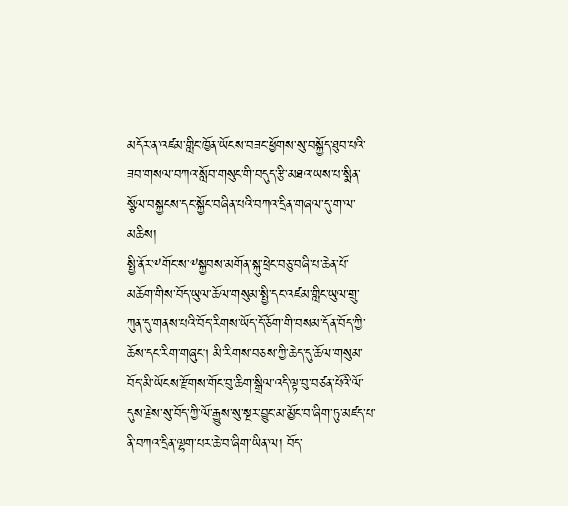མདོར་ན་འཛམ་གླིང་ཁྱོན་ཡོངས་བཟང་ཕྱོགས་སུ་བསྐྱོད་ཐུབ་པའི་ཟབ་གསལ་བཀའ་སློབ་གསུང་གི་བདུད་རྩི་མཐའ་ཡས་པ་སྨིན་སྩོལ་བསྐྱངས་དང་སྐྱོང་བཞིན་པའི་བཀའ་དྲིན་གཞལ་དུ་ག་ལ་མཆིས།
སྤྱི་ནོར་༸གོང་ས་༸སྐྱབས་མགོན་སྐུ་ཕྲེང་བཅུ་བཞི་པ་ཆེན་པོ་མཆོག་གིས་བོད་ཡུལ་ཆོལ་གསུམ་སྤྱི་དང་འཛམ་གླིང་ཡུལ་གྲུ་ཀུན་དུ་གནས་པའི་བོད་རིགས་ཡོད་དོ་ཅོག་གི་བསམ་དོན་བོད་ཀྱི་ཆོས་དང་རིག་གཞུང། མི་རིགས་བཅས་ཀྱི་ཆེད་དུ་ཆོལ་གསུམ་བོད་མི་ཡོངས་རྫོགས་གོང་བུ་ཆིག་སྒྲིལ་འདི་ལྟ་བུ་བཙན་པོའི་ལོ་དུས་རྗེས་སུ་བོད་ཀྱི་ལོ་རྒྱུས་སུ་སྔར་བྱུང་མ་མྱོང་བ་ཞིག་ཏུ་མཛད་པ་ནི་བཀའ་དྲིན་ལྷག་པར་ཆེ་བ་ཞིག་ཡིན་ལ། བོད་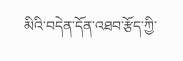མིའི་བདེན་དོན་འཐབ་རྩོད་ཀྱི་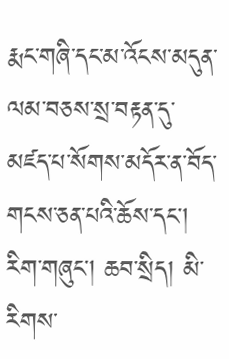རྨང་གཞི་དང་མ་འོངས་མདུན་ལམ་བཅས་སྲ་བརྟན་དུ་མཛད་པ་སོགས་མདོར་ན་བོད་གངས་ཅན་པའི་ཆོས་དང། རིག་གཞུང། ཆབ་སྲིད། མི་རིགས་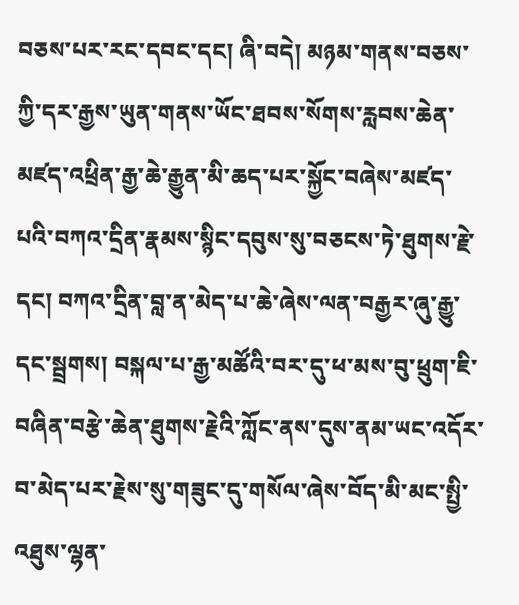བཅས་པར་རང་དབང་དང། ཞི་བདེ། མཉམ་གནས་བཅས་ཀྱི་དར་རྒྱས་ཡུན་གནས་ཡོང་ཐབས་སོགས་རླབས་ཆེན་མཛད་འཕྲིན་རྒྱ་ཆེ་རྒྱུན་མི་ཆད་པར་སྐྱོང་བཞེས་མཛད་པའི་བཀའ་དྲིན་རྣམས་སྙིང་དབུས་སུ་བཅངས་ཏེ་ཐུགས་རྗེ་དང། བཀའ་དྲིན་བླ་ན་མེད་པ་ཆེ་ཞེས་ལན་བརྒྱར་ཞུ་རྒྱུ་དང་སྦྲགས། བསྐལ་པ་རྒྱ་མཚོའི་བར་དུ་ཕ་མས་བུ་ཕྲུག་ཇི་བཞིན་བརྩེ་ཆེན་ཐུགས་རྗེའི་ཀློང་ནས་དུས་ནམ་ཡང་འདོར་བ་མེད་པར་རྗེས་སུ་གཟུང་དུ་གསོལ་ཞེས་བོད་མི་མང་སྤྱི་འཐུས་ལྷན་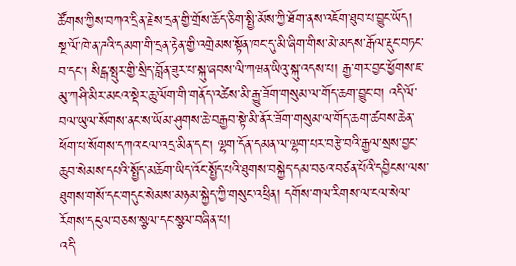ཚོགས་ཀྱིས་བཀའ་དྲིན་རྗེས་དྲན་གྱི་གྲོས་ཆོད་ཅིག་སྤྱི་མོས་ཀྱི་ཐོག་ནས་འཇོག་ཐུབ་པ་བྱུང་ཡོད།
སྔ་ལོ་ཁེ་ན་ཌའི་དམག་གི་དྲན་རྟེན་གྱི་འགྲེམས་སྟོན་ཁང་དུ་མི་ཞིག་གིས་མེ་མདས་རྒོལ་རྡུང་བཏང་བ་དང། སིངྒ་སྤུར་གྱི་སྲིད་བློན་ཟུར་པ་སྐུ་ཞབས་ལི་ཀཝན་ཡིའུ་སྐུ་འདས་པ། རྒྱ་གར་བྱང་ཕྱོགས་ཇ་མུ་ཀཤི་མིར་མངའ་སྡེར་ཆུ་ལོག་གི་གནོད་འཚེས་མི་རྒྱུ་ཟོག་གསུམ་ལ་གོད་ཆག་བྱུང་བ། འདི་ལོ་བལ་ཡུལ་སོགས་ནང་ས་ཡོམ་ཤུགས་ཆེ་བརྒྱབ་སྟེ་མི་ནོར་ཟོག་གསུམ་ལ་གོད་ཆག་ཚབས་ཆེན་ཕོག་པ་སོགས་དཀའ་ངལ་འདྲ་མིན་དང། ལྷག་དོན་དམན་ལ་ལྷག་པར་བརྩེ་བའི་རྒྱལ་སྲས་བྱང་ཆུབ་སེམས་དཔའི་སྤྱོད་མཆོག་ཡིད་འོང་སྤྱོད་པའི་ཐུགས་བསྐྱེད་དམ་བཅའ་བཙན་པོའི་དབྱིངས་ལས་ཐུགས་གསོ་དང་གདུང་སེམས་མཉམ་སྐྱེད་ཀྱི་གསུང་འཕྲིན། དགོས་གལ་རིགས་ལ་ངལ་སེལ་རོགས་དངུལ་བཅས་སྩལ་དང་སྩལ་བཞིན་པ།
འདི་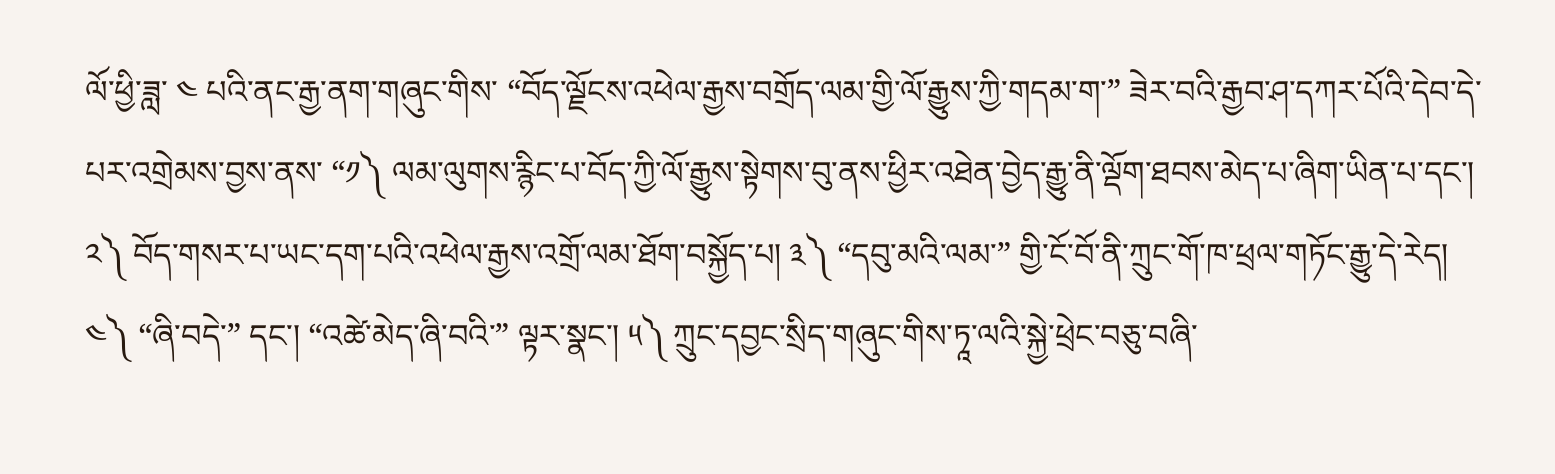ལོ་ཕྱི་ཟླ་ ༤ པའི་ནང་རྒྱ་ནག་གཞུང་གིས་ “བོད་ལྗོངས་འཕེལ་རྒྱས་བགྲོད་ལམ་གྱི་ལོ་རྒྱུས་ཀྱི་གདམ་ག་” ཟེར་བའི་རྒྱབ་ཤ་དཀར་པོའི་དེབ་དེ་པར་འགྲེམས་བྱས་ནས་ “༡༽ ལམ་ལུགས་རྙིང་པ་བོད་ཀྱི་ལོ་རྒྱུས་སྟེགས་བུ་ནས་ཕྱིར་འཐེན་བྱེད་རྒྱུ་ནི་ལྡོག་ཐབས་མེད་པ་ཞིག་ཡིན་པ་དང་། ༢༽ བོད་གསར་པ་ཡང་དག་པའི་འཕེལ་རྒྱས་འགྲོ་ལམ་ཐོག་བསྐྱོད་པ། ༣༽ “དབུ་མའི་ལམ་” གྱི་ངོ་བོ་ནི་ཀྲུང་གོ་ཁ་ཕྲལ་གཏོང་རྒྱུ་དེ་རེད། ༤༽ “ཞི་བདེ་” དང་། “འཚེ་མེད་ཞི་བའི་” ལྟར་སྣང་། ༥༽ ཀྲུང་དབྱང་སྲིད་གཞུང་གིས་ཏཱ་ལའི་སྐྱེ་ཕྲེང་བཅུ་བཞི་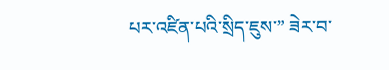པར་འཛིན་པའི་སྲིད་ཇུས་” ཟེར་བ་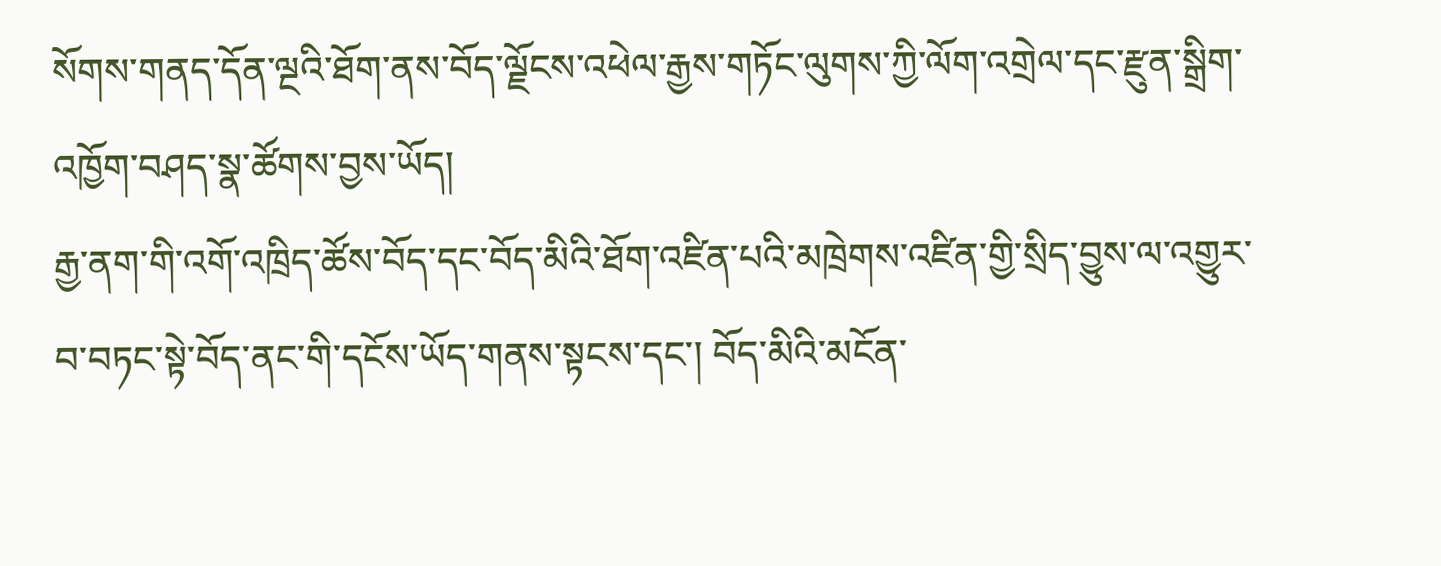སོགས་གནད་དོན་ལྔའི་ཐོག་ནས་བོད་ལྗོངས་འཕེལ་རྒྱས་གཏོང་ལུགས་ཀྱི་ལོག་འགྲེལ་དང་རྫུན་སྒྲིག་འཁྱོག་བཤད་སྣ་ཚོགས་བྱས་ཡོད།
རྒྱ་ནག་གི་འགོ་འཁྲིད་ཚོས་བོད་དང་བོད་མིའི་ཐོག་འཛིན་པའི་མཁྲེགས་འཛིན་གྱི་སྲིད་བྱུས་ལ་འགྱུར་བ་བཏང་སྟེ་བོད་ནང་གི་དངོས་ཡོད་གནས་སྟངས་དང་། བོད་མིའི་མངོན་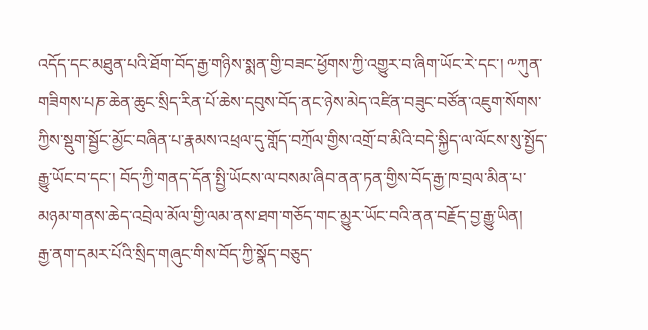འདོད་དང་མཐུན་པའི་ཐོག་བོད་རྒྱ་གཉིས་སྨན་གྱི་བཟང་ཕྱོགས་ཀྱི་འགྱུར་བ་ཞིག་ཡོང་རེ་དང་། ༸ཀུན་གཟིགས་པཎ་ཆེན་ཆུང་སྲིད་རིན་པོ་ཆེས་དབུས་བོད་ནང་ཉེས་མེད་འཛིན་བཟུང་བཙོན་འཇུག་སོགས་ཀྱིས་སྡུག་སྦྱོང་མྱོང་བཞིན་པ་རྣམས་འཕྲལ་དུ་གློད་བཀྲོལ་གྱིས་འགྲོ་བ་མིའི་བདེ་སྐྱིད་ལ་ལོངས་སུ་སྤྱོད་རྒྱུ་ཡོང་བ་དང་། བོད་ཀྱི་གནད་དོན་སྤྱི་ཡོངས་ལ་བསམ་ཞིབ་ནན་ཏན་གྱིས་བོད་རྒྱ་ཁ་བྲལ་མིན་པ་མཉམ་གནས་ཆེད་འབྲེལ་མོལ་གྱི་ལམ་ནས་ཐག་གཅོད་གང་མྱུར་ཡོང་བའི་ནན་བརྗོད་བྱ་རྒྱུ་ཡིན།
རྒྱ་ནག་དམར་པོའི་སྲིད་གཞུང་གིས་བོད་ཀྱི་སྣོད་བཅུད་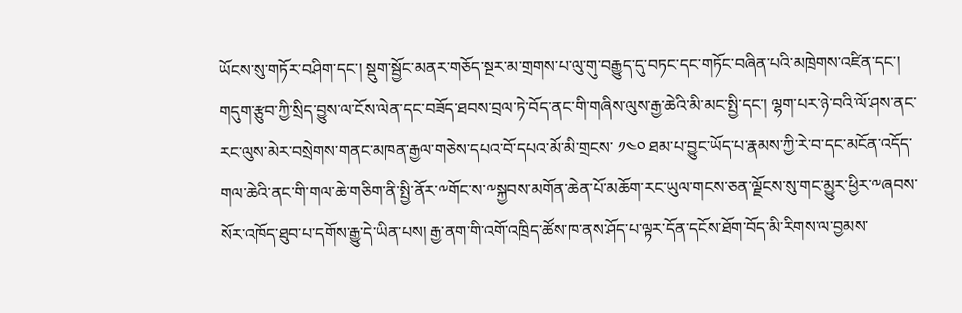ཡོངས་སུ་གཏོར་བཤིག་དང་། སྡུག་སྦྱོང་མནར་གཅོད་སྔར་མ་གྲགས་པ་ལུ་གུ་བརྒྱུད་དུ་བཏང་དང་གཏོང་བཞིན་པའི་མཁྲེགས་འཛིན་དང་། གདུག་རྩུབ་ཀྱི་སྲིད་བྱུས་ལ་ངོས་ལེན་དང་བཟོད་ཐབས་བྲལ་ཏེ་བོད་ནང་གི་གཞིས་ལུས་རྒྱ་ཆེའི་མི་མང་སྤྱི་དང་། ལྷག་པར་ཉེ་བའི་ལོ་ཤས་ནང་རང་ལུས་མེར་བསྲེགས་གནང་མཁན་རྒྱལ་གཅེས་དཔའ་བོ་དཔའ་མོ་མི་གྲངས་ ༡༤༠ ཐམ་པ་བྱུང་ཡོད་པ་རྣམས་ཀྱི་རེ་བ་དང་མངོན་འདོད་གལ་ཆེའི་ནང་གི་གལ་ཆེ་གཅིག་ནི་སྤྱི་ནོར་༸གོང་ས་༸སྐྱབས་མགོན་ཆེན་པོ་མཆོག་རང་ཡུལ་གངས་ཅན་ལྗོངས་སུ་གང་མྱུར་ཕྱིར་༸ཞབས་སོར་འཁོད་ཐུབ་པ་དགོས་རྒྱུ་དེ་ཡིན་པས། རྒྱ་ནག་གི་འགོ་འཁྲིད་ཚོས་ཁ་ནས་ཤོད་པ་ལྟར་དོན་དངོས་ཐོག་བོད་མི་རིགས་ལ་བྱམས་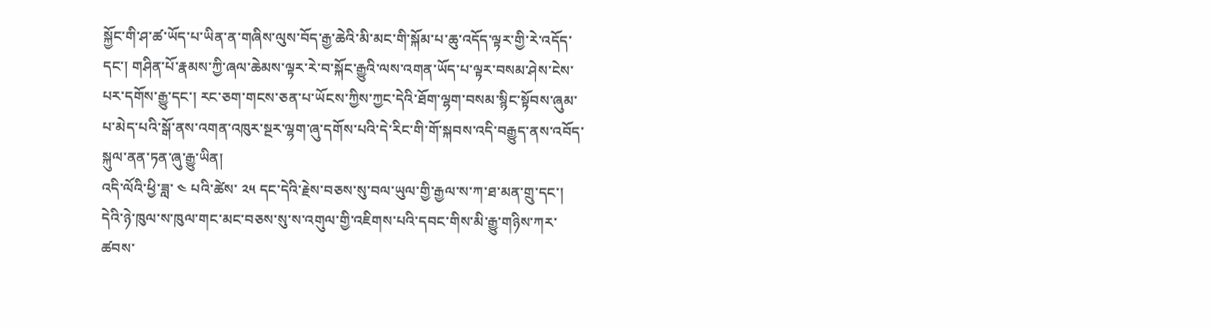སྐྱོང་གི་ཤ་ཚ་ཡོད་པ་ཡིན་ན་གཞིས་ལུས་བོད་རྒྱ་ཆེའི་མི་མང་གི་སྐོམ་པ་ཆུ་འདོད་ལྟར་གྱི་རེ་འདོད་དང་། གཤིན་པོ་རྣམས་ཀྱི་ཞལ་ཆེམས་ལྟར་རེ་བ་སྐོང་རྒྱུའི་ལས་འགན་ཡོད་པ་ལྟར་བསམ་ཤེས་ངེས་པར་དགོས་རྒྱུ་དང་། རང་ཅག་གངས་ཅན་པ་ཡོངས་ཀྱིས་ཀྱང་དེའི་ཐོག་ལྷག་བསམ་སྙིང་སྟོབས་ཞུམ་པ་མེད་པའི་སྒོ་ནས་འགན་འཁུར་སྔར་ལྷག་ཞུ་དགོས་པའི་དེ་རིང་གི་གོ་སྐབས་འདི་བརྒྱུད་ནས་འབོད་སྐུལ་ནན་ཏན་ཞུ་རྒྱུ་ཡིན།
འདི་ལོའི་ཕྱི་ཟླ་ ༤ པའི་ཚེས་ ༢༥ དང་དེའི་རྗེས་བཅས་སུ་བལ་ཡུལ་གྱི་རྒྱལ་ས་ཀ་ཐ་མན་གྲུ་དང་། དེའི་ཉེ་ཁུལ་ས་ཁུལ་གང་མང་བཅས་སུ་ས་འགུལ་གྱི་འཇིགས་པའི་དབང་གིས་མི་རྒྱུ་གཉིས་ཀར་ཚབས་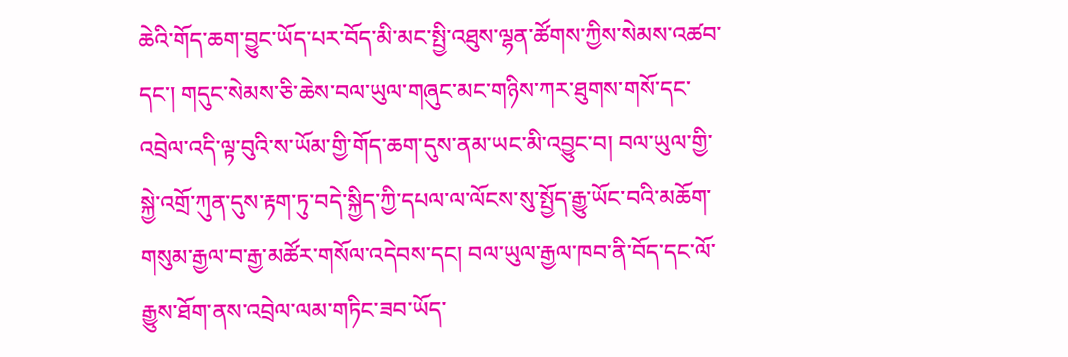ཆེའི་གོད་ཆག་བྱུང་ཡོད་པར་བོད་མི་མང་སྤྱི་འཐུས་ལྷན་ཚོགས་ཀྱིས་སེམས་འཚབ་དང་། གདུང་སེམས་ཅི་ཆེས་བལ་ཡུལ་གཞུང་མང་གཉིས་ཀར་ཐུགས་གསོ་དང་འབྲེལ་འདི་ལྟ་བུའི་ས་ཡོམ་གྱི་གོད་ཆག་དུས་ནམ་ཡང་མི་འབྱུང་བ། བལ་ཡུལ་གྱི་སྐྱེ་འགྲོ་ཀུན་དུས་རྟག་ཏུ་བདེ་སྐྱིད་ཀྱི་དཔལ་ལ་ལོངས་སུ་སྤྱོད་རྒྱུ་ཡོང་བའི་མཆོག་གསུམ་རྒྱལ་བ་རྒྱ་མཚོར་གསོལ་འདེབས་དང། བལ་ཡུལ་རྒྱལ་ཁབ་ནི་བོད་དང་ལོ་རྒྱུས་ཐོག་ནས་འབྲེལ་ལམ་གཏིང་ཟབ་ཡོད་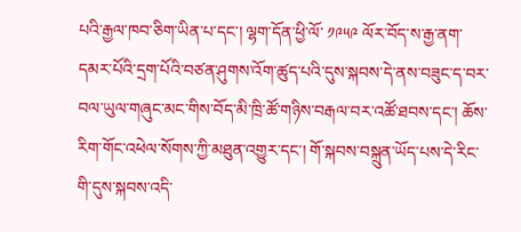པའི་རྒྱལ་ཁབ་ཅིག་ཡིན་པ་དང་། ལྷག་དོན་ཕྱི་ལོ་ ༡༩༥༩ ལོར་བོད་ས་རྒྱ་ནག་དམར་པོའི་དྲག་པོའི་བཙན་ཤུགས་འོག་ཚུད་པའི་དུས་སྐབས་དེ་ནས་བཟུང་ད་བར་བལ་ཡུལ་གཞུང་མང་གིས་བོད་མི་ཁྲི་ཚོ་གཉིས་བརྒལ་བར་འཚོ་ཐབས་དང་། ཆོས་རིག་གོང་འཕེལ་སོགས་ཀྱི་མཐུན་འགྱུར་དང་། གོ་སྐབས་བསྐྲུན་ཡོད་པས་དེ་རིང་གི་དུས་སྐབས་འདི་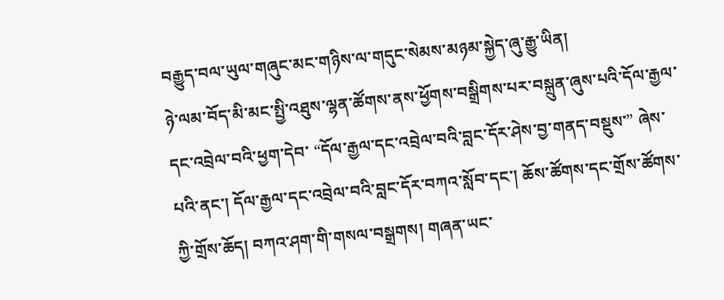བརྒྱུད་བལ་ཡུལ་གཞུང་མང་གཉིས་ལ་གདུང་སེམས་མཉམ་སྐྱེད་ཞུ་རྒྱུ་ཡིན།
ཉེ་ལམ་བོད་མི་མང་སྤྱི་འཐུས་ལྷན་ཚོགས་ནས་ཕྱོགས་བསྒྲིགས་པར་བསྐྲུན་ཞུས་པའི་དོལ་རྒྱལ་དང་འབྲེལ་བའི་ཕྱག་དེབ་ “དོལ་རྒྱལ་དང་འབྲེལ་བའི་བླང་དོར་ཤེས་བྱ་གནད་བསྡུས་” ཞེས་པའི་ནང་། དོལ་རྒྱལ་དང་འབྲེལ་བའི་བླང་དོར་བཀའ་སློབ་དང་། ཆོས་ཚོགས་དང་གྲོས་ཚོགས་ཀྱི་གྲོས་ཆོད། བཀའ་ཤག་གི་གསལ་བསྒྲགས། གཞན་ཡང་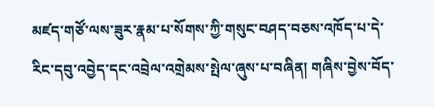མཛད་གཙོ་ལས་ཟུར་རྣམ་པ་སོགས་ཀྱི་གསུང་བཤད་བཅས་འཁོད་པ་དེ་རིང་དབུ་འབྱེད་དང་འབྲེལ་འགྲེམས་སྤེལ་ཞུས་པ་བཞིན། གཞིས་བྱེས་བོད་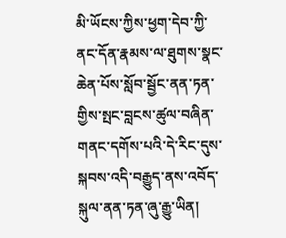མི་ཡོངས་ཀྱིས་ཕྱག་དེབ་ཀྱི་ནང་དོན་རྣམས་ལ་ཐུགས་སྣང་ཆེན་པོས་སློབ་སྦྱོང་ནན་ཏན་གྱིས་སྤང་བླངས་ཚུལ་བཞིན་གནང་དགོས་པའི་དེ་རིང་དུས་སྐབས་འདི་བརྒྱུད་ནས་འབོད་སྐུལ་ནན་ཏན་ཞུ་རྒྱུ་ཡིན།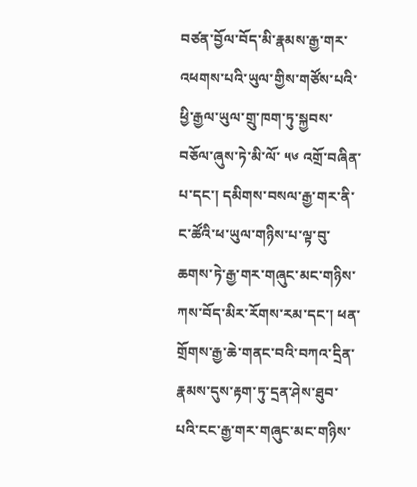བཙན་བྱོལ་བོད་མི་རྣམས་རྒྱ་གར་འཕགས་པའི་ཡུལ་གྱིས་གཙོས་པའི་ཕྱི་རྒྱལ་ཡུལ་གྲུ་ཁག་ཏུ་སྐྱབས་བཅོལ་ཞུས་ཏེ་མི་ལོ་ ༥༦ འགྲོ་བཞིན་པ་དང་། དམིགས་བསལ་རྒྱ་གར་ནི་ང་ཚོའི་ཕ་ཡུལ་གཉིས་པ་ལྟ་བུ་ཆགས་ཏེ་རྒྱ་གར་གཞུང་མང་གཉིས་ཀས་བོད་མིར་རོགས་རམ་དང་། ཕན་གྲོགས་རྒྱ་ཆེ་གནང་བའི་བཀའ་དྲིན་རྣམས་དུས་རྟག་ཏུ་དྲན་ཤེས་ཐུབ་པའི་ངང་རྒྱ་གར་གཞུང་མང་གཉིས་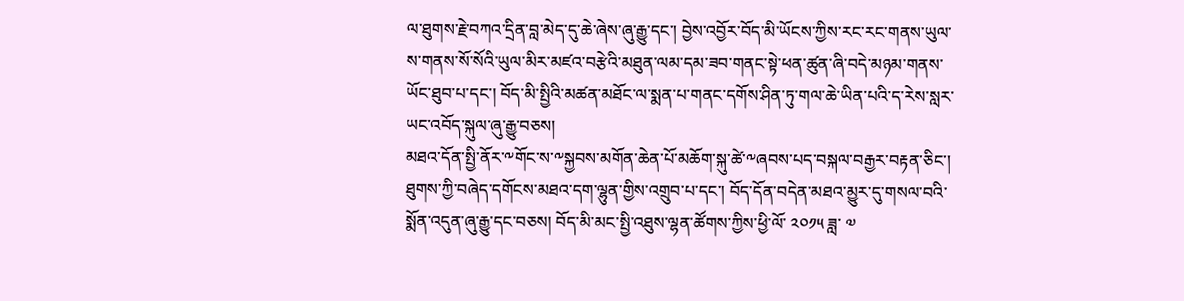ལ་ཐུགས་རྗེ་བཀའ་དྲིན་བླ་མེད་དུ་ཆེ་ཞེས་ཞུ་རྒྱུ་དང་། བྱེས་འབྱོར་བོད་མི་ཡོངས་ཀྱིས་རང་རང་གནས་ཡུལ་ས་གནས་སོ་སོའི་ཡུལ་མིར་མཛའ་བརྩེའི་མཐུན་ལམ་དམ་ཟབ་གནང་སྟེ་ཕན་ཚུན་ཞི་བདེ་མཉམ་གནས་ཡོང་ཐུབ་པ་དང་། བོད་མི་སྤྱིའི་མཚན་མཐོང་ལ་སྨན་པ་གནང་དགོས་ཤིན་ཏུ་གལ་ཆེ་ཡིན་པའི་ད་རེས་སླར་ཡང་འབོད་སྐུལ་ཞུ་རྒྱུ་བཅས།
མཐའ་དོན་སྤྱི་ནོར་༸གོང་ས་༸སྐྱབས་མགོན་ཆེན་པོ་མཆོག་སྐུ་ཚེ་༸ཞབས་པད་བསྐལ་བརྒྱར་བརྟན་ཅིང་། ཐུགས་ཀྱི་བཞེད་དགོངས་མཐའ་དག་ལྷུན་གྱིས་འགྲུབ་པ་དང་། བོད་དོན་བདེན་མཐའ་མྱུར་དུ་གསལ་བའི་སྨོན་འདུན་ཞུ་རྒྱུ་དང་བཅས། བོད་མི་མང་སྤྱི་འཐུས་ལྷན་ཚོགས་ཀྱིས་ཕྱི་ལོ་ ༢༠༡༥ ཟླ་ ༧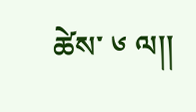ཚེས་ ༦ ལ།།